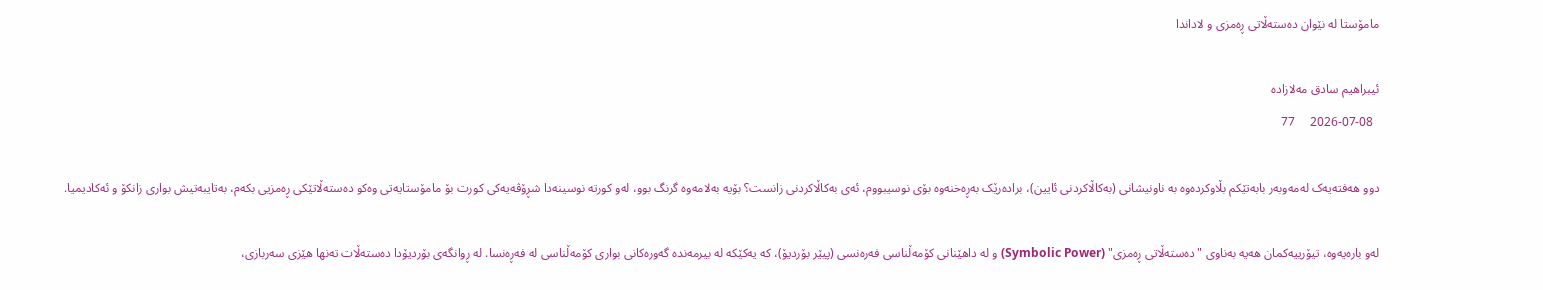مامۆستا لە نێوان دەستەڵاتی ڕەمزی و لاداندا

ئیبراهیم سادق مەلازادە
  2026-07-08     77

دوو هەفتەیەک لەمەوبەر بابەتێکم بڵاوکردەوە بە ناونیشانی (بەکاڵاکردنی ئایین)، برادەرێک بەڕەخنەوە بۆی نوسیبووم، ئەی بەکاڵاکردنی زانست؟ بۆیە بەلامەوە گرنگ بوو، لەو کورتە نوسینەدا شڕۆڤەیەکی کورت بۆ مامۆستایەتی وەکو دەستەڵاتێکی ڕەمزیی بکەم، بەتایبەتیش بواری زانکۆ و ئەکادیمیا.

لەو بارەیەوە، تیۆرییەکمان هەیە بەناوی "دەستەڵاتی ڕەمزی" (Symbolic Power) و لە داهێنانی کۆمەڵناسی فەرەنسی (پیێر بۆردیۆ)، کە یەکێکە لە بیرمەندە گەورەکانی بواری کۆمەڵناسی لە فەڕەنسا. لە ڕوانگەی بۆردیۆدا دەستەڵات تەنها هێزی سەربازی،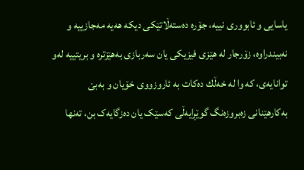یاسایی و ئابووری نییە، جۆرە دەستەڵاتێکی دیکە هەیە مەجازییە و نەبیندراوە، زۆرجار لە هێزی فیزیکی یان سەربازی بەهێزترە و بریتییە لەو توانایەی، کە وا لە خەڵك دەکات بە ئاروزووی خۆیان و بەبێ بەکارهێنانی زەبروزەنگ گوێڕایەڵی کەسێک یان دەزگایەک بن، تەنها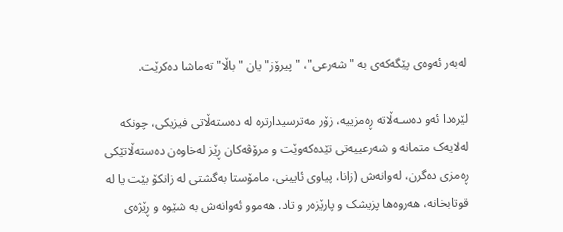لەبەر ئەوەی پێگەکەی بە "شەرعی"، "پیرۆز" یان "باڵا" تەماشا دەکرێت.

لێرەدا ئەو دەسـەڵاتە ڕەمزییە، زۆر مەترسیدارترە لە دەستەڵاتی فیزیکی، چونکە لەلایەک متمانە و شەرعییەتی تێدەکەوێت و مرۆڤەکان ڕێز لەخاوەن دەستەڵاتێکی ڕەمزی دەگرن، لەوانەش (زانا، پیاوی ئایینی، مامۆستا بەگشتی لە زانکۆ بێت یا لە قوتابخانە، هەروەها پزیشک و پارێزەر و تاد. هەموو ئەوانەش بە شێوە و ڕێژەی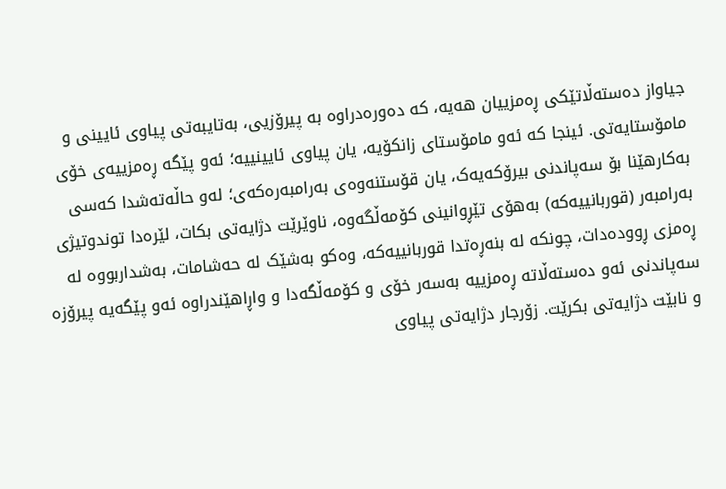جیاواز دەستەڵاتێکی ڕەمزییان هەیە، کە دەورەدراوە بە پیرۆزیی، بەتایبەتی پیاوی ئایینی و مامۆستایەتی. ئینجا کە ئەو مامۆستای زانکۆیە، یان پیاوی ئایینییە؛ ئەو پێگە ڕەمزییەی خۆی بەکارهێنا بۆ سەپاندنی بیرۆکەیەک، یان قۆستنەوەی بەرامبەرەکەی؛ لەو حاڵەتەشدا کەسی بەرامبەر (قوربانییەکە) بەهۆی تێڕوانینی کۆمەڵگەوە، ناوێرێت دژایەتی بکات، لێرەدا توندوتیژی ڕەمزی ڕوودەدات، چونکە لە بنەڕەتدا قوربانییەکە، وەکو بەشێک لە حەشامات، بەشداربووە لە سەپاندنی ئەو دەستەڵاتە ڕەمزییە بەسەر خۆی و کۆمەڵگەدا و واڕاهێندراوە ئەو پێگەیە پیرۆزە و نابێت دژایەتی بکرێت. زۆرجار دژایەتی پیاوی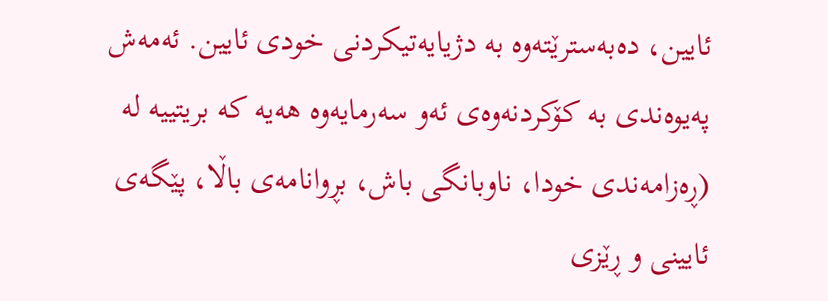ئایین، دەبەسترێتەوە بە دژیایەتیکردنی خودی ئایین. ئەمەش پەیوەندی بە کۆکردنەوەی ئەو سەرمایەوە هەیە کە بریتییە لە (ڕەزامەندی خودا، ناوبانگی باش، بڕوانامەی باڵا، پێگەی ئایینی و ڕێزی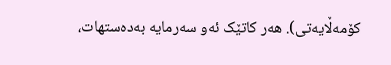کۆمەڵایەتی). هەر کاتێک ئەو سەرمایە بەدەستهات،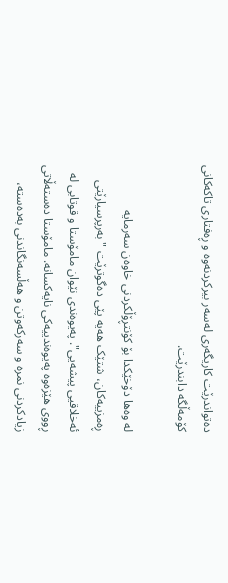دەتواندرێت کاریگەری لەسەر بیرکردنەوە و ڕەفتاری تاکەکانی کۆمەڵگە دابندرێت.

لە وەها دۆخێکدا بۆ کۆنتڕۆڵکردنی خاوەن سەرمایە ڕەمزییەکان، شتێک هەیە پێی دەگوترێت "بەرپرسیارێتی ئەخلاقیی پیشەیی". پەیوەندی نێوان مامۆستا و قوتابی لە ڕووی هێزەوە پەیوەندییەکی نایەکسانە. مامۆستا دەستەڵاتی زیادکردنی نمرە و سەرکەوتن و هەڵسەنگاندنی بەدەستە،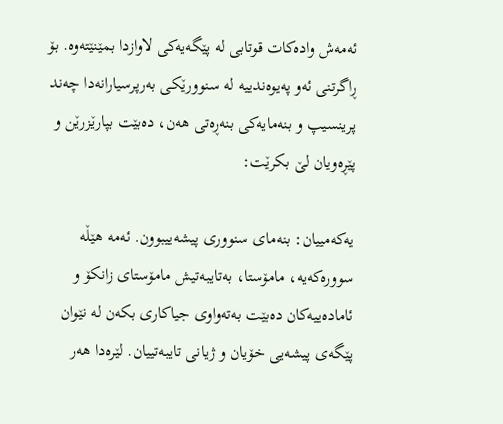ئەمەش وادەکات قوتابی لە پێگەیەکی لاوازدا بمێنێتەوە. بۆ ڕاگرتنی ئەو پەیوەندییە لە سنوورێکی بەرپرسیارانەدا چەند پرینسیپ و بنەمایەکی بنەڕەتی هەن، دەبێت بپارێزرێن و پێڕەویان لێ بکرێت:

یەکەمییان: بنەمای سنووری پیشەییبوون. ئەمە هێڵە سوورەکەیە، مامۆستا، بەتایبەتیش مامۆستای زانکۆ و ئامادەییەکان دەبێت بەتەواوی جیاکاری بکەن لە نێوان پێگەی پیشەیی خۆیان و ژیانی تایبەتییان. لێرەدا هەر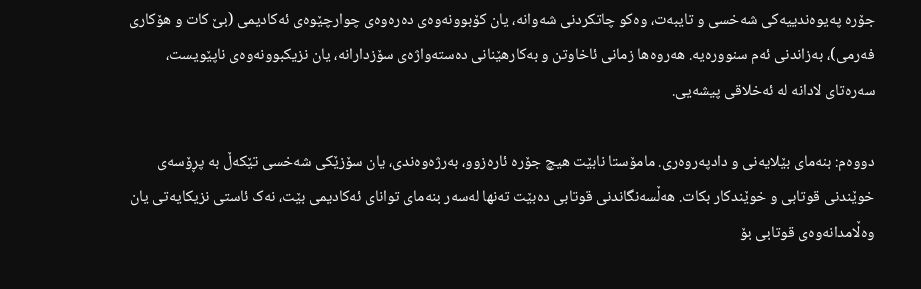جۆرە پەیوەندییەکی شەخسی و تایبەت، وەکو چاتکردنی شەوانە، یان کۆبوونەوەی دەرەوەی چوارچێوەی ئەکادیمی (بێ کات و هۆکاری فەرمی)، بەزاندنی ئەم سنوورەیە. هەروەها زمانی ئاخاوتن و بەکارهێنانی دەستەواژەی سۆزدارانە، یان نزیکبوونەوەی ناپێویست، سەرەتای لادانە لە ئەخلاقی پیشەیی.

دووەم: بنەمای بێلایەنی و دادپەروەری. مامۆستا نابێت هیچ جۆرە ئارەزوو، بەرژەوەندی، یان سۆزێکی شەخسی تێکەڵ بە پڕۆسەی خوێندنی قوتابی و خوێندکار بکات. هەڵسەنگاندنی قوتابی دەبێت تەنها لەسەر بنەمای توانای ئەکادیمی بێت، نەک ئاستی نزیکایەتی یان وەڵامدانەوەی قوتابی بۆ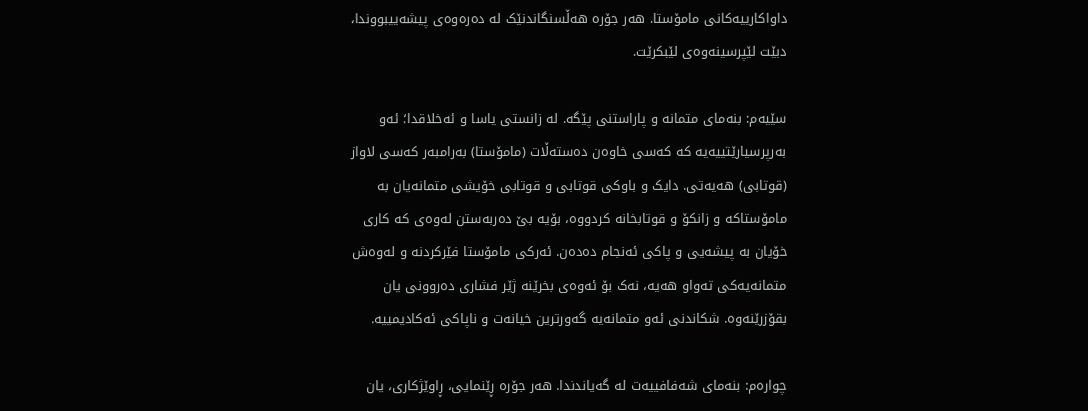داواکارییەکانی مامۆستا. هەر جۆرە هەڵسنگاندنێک لە دەرەوەی پیشەییبووندا، دبێت لێپرسینەوەی لێبکرێت.

سێیەم: بنەمای متمانە و پاراستنی پێگە. لە زانستی یاسا و ئەخلاقدا؛ ئەو بەرپرسیارێتییەیە کە کەسی خاوەن دەستەڵات (مامۆستا) بەرامبەر کەسی لاواز (قوتابی) هەیەتی. دایک و باوکی قوتابی و قوتابی خۆیشی متمانەیان بە مامۆستاکە و زانکۆ و قوتابخانە کردووە، بۆیە بێ دەربەستن لەوەی کە کاری خۆیان بە پیشەیی و پاکی ئەنجام دەدەن. ئەرکی مامۆستا فێرکردنە و لەوەش متمانەیەکی تەواو هەیە، نەک بۆ ئەوەی بخرێنە ژێر فشاری دەروونی یان بقۆزرێنەوە. شکاندنی ئەو متمانەیە گەورترین خیانەت و ناپاکی ئەکادیمییە.

چوارەم: بنەمای شەفافییەت لە گەیاندندا. هەر جۆرە ڕێنمایی، ڕاوێژکاری، یان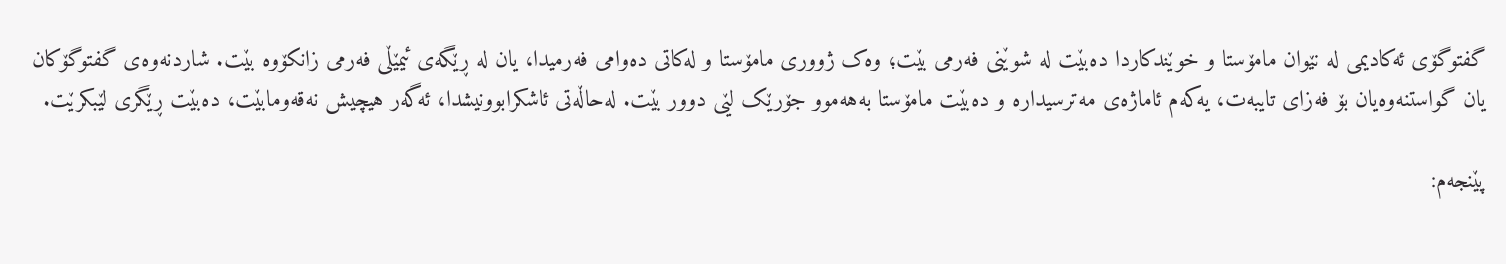گفتوگۆی ئەکادیمی لە نێوان مامۆستا و خوێندکاردا دەبێت لە شوێنی فەرمی بێت؛ وەک ژووری مامۆستا و لەکاتی دەوامی فەرمیدا، یان لە ڕێگەی ئیمێڵی فەرمی زانکۆوە بێت. شاردنەوەی گفتوگۆکان یان گواستنەوەیان بۆ فەزای تایبەت، یەکەم ئاماژەی مەترسیدارە و دەبێت مامۆستا بەهەموو جۆرێک لێی دوور بێت. لەحاڵەتی ئاشکرابوونیشدا، ئەگەر هیچیش نەقەومابێت، دەبێت ڕێگری لێبکرێت.

پێنجەم: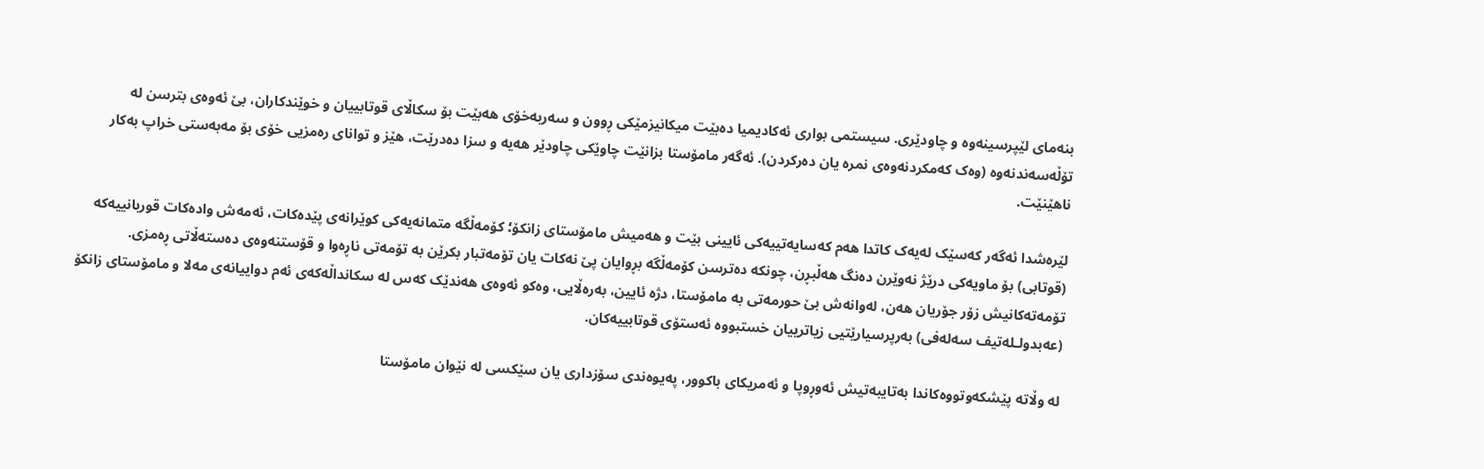بنەمای لێپرسینەوە و چاودێری. سیستمی بواری ئەکادیمیا دەبێت میکانیزمێکی ڕوون و سەربەخۆی هەبێت بۆ سکاڵای قوتابییان و خوێندکاران، بێ ئەوەی بترسن لە تۆڵەسەندنەوە (وەک کەمکردنەوەی نمرە یان دەرکردن). ئەگەر مامۆستا بزانێت چاوێکی چاودێر هەیە و سزا دەدرێت، هێز و توانای رەمزیی خۆی بۆ مەبەستی خراپ بەکار ناهێنێت.

لێرەشدا ئەگەر کەسێک لەیەک کاتدا هەم کەسایەتییەکی ئایینی بێت و هەمیش مامۆستای زانکۆ؛ کۆمەڵگە متمانەیەکی کوێرانەی پێدەکات، ئەمەش وادەکات قوربانییەکە (قوتابی) بۆ ماویەکی درێژ نەوێرن دەنگ هەڵبڕن، چونکە دەترسن کۆمەڵگە بڕوایان پێ نەکات یان تۆمەتبار بکرێن بە تۆمەتی ناڕەوا و قۆستنەوەی دەستەڵاتی ڕەمزی. تۆمەتەکانیش زۆر جۆریان هەن، لەوانەش بێ حورمەتی بە مامۆستا، دژە ئایین، بەرەڵایی، وەکو ئەوەی هەندێک کەس لە سکانداڵەکەی ئەم دواییانەی مەلا و مامۆستای زانکۆ (عەبدولـلەتیف سەلەفی) بەرپرسیارێتیی زیاترییان خستبووە ئەستۆی قوتابییەکان.

لە وڵاتە پێشکەوتووەکاندا بەتایبەتیش ئەوڕوپا و ئەمریکای باکوور، پەیوەندی سۆزداری یان سێکسی لە نێوان مامۆستا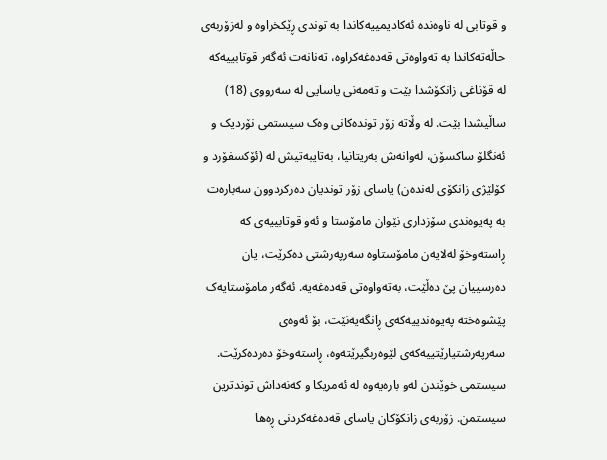و قوتابی لە ناوەندە ئەکادیمییەکاندا بە توندی ڕێکخراوە و لەزۆربەی حاڵەتەکاندا بە تەواوەتی قەدەغەکراوە، تەنانەت ئەگەر قوتابییەکە لە قۆناغی زانکۆشدا بێت و تەمەنی یاسایی لە سەرووی (18) ساڵیشدا بێت. لە وڵاتە زۆر توندەکانی وەک سیستمی نۆردیک و ئەنگلۆ ساکسۆن، لەوانەش بەریتانیا، بەتایبەتیش لە (ئۆکسفۆرد و کۆلێژی زانکۆی لەندەن) یاسای زۆر توندیان دەرکردوون سەبارەت بە پەیوەندی سۆزداری نێوان مامۆستا و ئەو قوتابییەی کە ڕاستەوخۆ لەلایەن مامۆستاوە سەرپەرشتی دەکرێت، یان دەرسییان پێ دەڵێت، بەتەواوەتی قەدەغەیە. ئەگەر مامۆستایەک پێشوەختە پەیوەندییەکەی ڕانگەیەنێت، بۆ ئەوەی سەرپەرشتیارێتییەکەی لێوەربگیرێتەوە، ڕاستەوخۆ دەردەکرێت. سیستمی خوێندن لەو بارەیەوە لە ئەمریکا و کەنەداش توندترین سیستمن. زۆربەی زانکۆکان یاسای قەدەغەکردنی ڕەها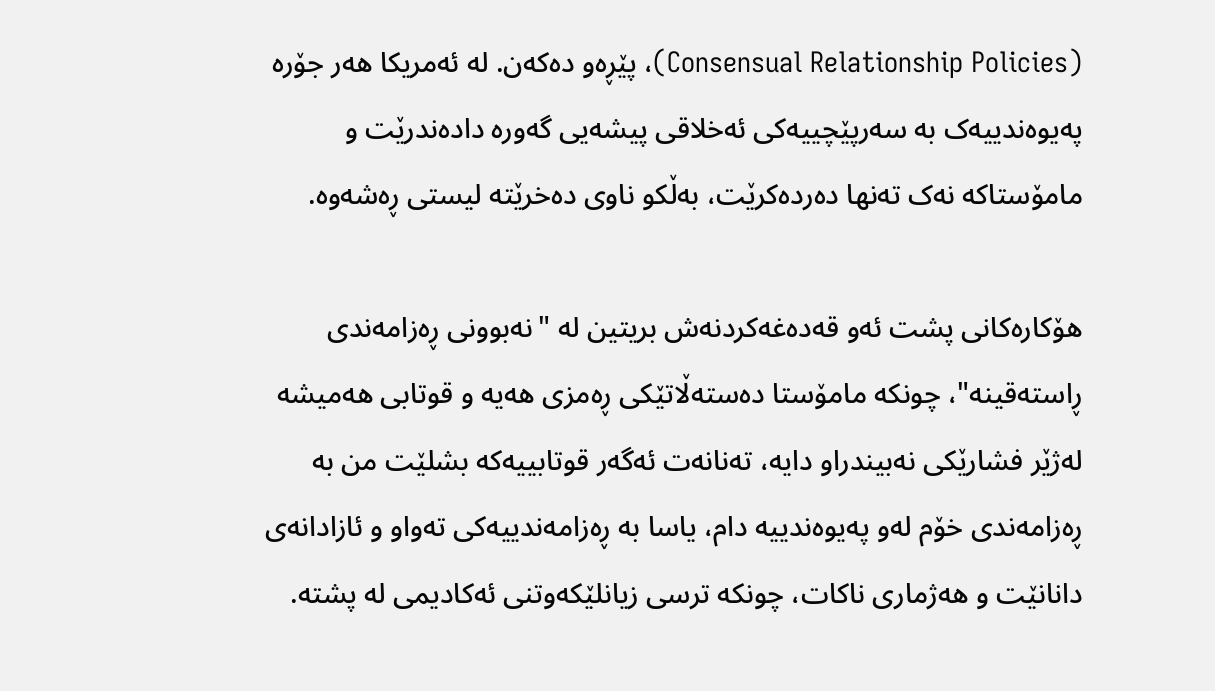(Consensual Relationship Policies)، پێڕەو دەکەن. لە ئەمریکا هەر جۆرە پەیوەندییەک بە سەرپێچییەکی ئەخلاقی پیشەیی گەورە دادەندرێت و مامۆستاکە نەک تەنها دەردەکرێت، بەڵکو ناوی دەخرێتە لیستی ڕەشەوە.

هۆکارەکانی پشت ئەو قەدەغەکردنەش بریتین لە "نەبوونی ڕەزامەندی ڕاستەقینە"، چونکە مامۆستا دەستەڵاتێکی ڕەمزی هەیە و قوتابی هەمیشە لەژێر فشارێکی نەبیندراو دایە، تەنانەت ئەگەر قوتابییەکە بشلێت من بە ڕەزامەندی خۆم لەو پەیوەندییە دام، یاسا بە ڕەزامەندییەکی تەواو و ئازادانەی دانانێت و هەژماری ناکات، چونکە ترسی زیانلێکەوتنی ئەکادیمی لە پشتە.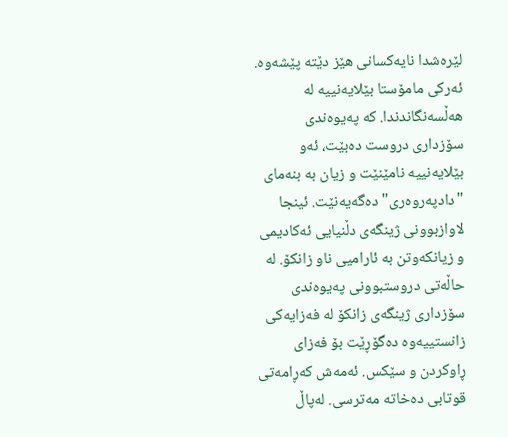لێرەشدا نایەکسانی هێز دێتە پێشەوە. ئەرکی مامۆستا بێلایەنییە لە هەڵسەنگاندندا. کە پەیوەندی سۆزداری دروست دەبێت، ئەو بێلایەنییە نامێنێت و زیان بە بنەمای "دادپەروەری" دەگەیەنێت. ئینجا لاوازبوونی ژینگەی دڵنیایی ئەکادیمی و زیانکەوتن بە ئارامیی ناو زانکۆ. لە حاڵەتی دروستبوونی پەیوەندی سۆزداری ژینگەی زانکۆ لە فەزایەکی زانستییەوە دەگۆڕێت بۆ فەزای ڕاوکردن و سێکس. ئەمەش کەڕامەتی قوتابی دەخاتە مەترسی. لەپاڵ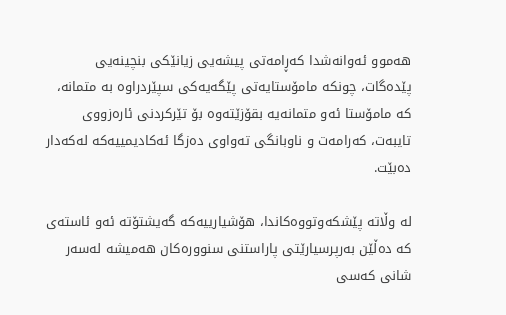هەموو ئەوانەشدا کەڕامەتی پیشەیی زیانێکی بنچینەیی پێدەگات، چونکە مامۆستایەتی پێگەیەکی سپێردراوە بە متمانە، کە مامۆستا ئەو متمانەیە بقۆزێتەوە بۆ تێرکردنی ئارەزووی تایبەت، کەرامەت و ناوبانگی تەواوی دەزگا ئەکادیمییەکە لەکەدار دەبێت.

لە وڵاتە پێشکەوتووەکاندا، هۆشیارییەکە گەیشتۆتە ئەو ئاستەی کە دەڵێن بەرپرسیارێتی پاراستنی سنوورەکان هەمیشە لەسەر شانی کەسی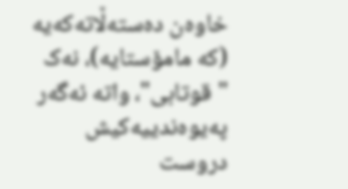خاوەن دەستەڵاتەکەیە (کە مامۆستایە)، نەک "قوتابی"، واتە ئەگەر پەیوەندییەکیش دروست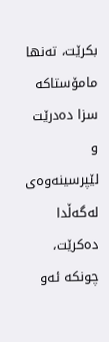بکرێت، تەنها مامۆستاکە سزا دەدرێت و لێپرسینەوەی لەگەڵدا دەکرێت، چونکە ئەو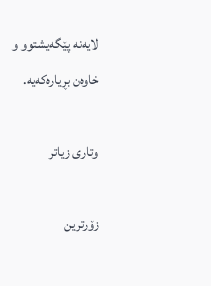لایەنە پێگەیشتوو و خاوەن بڕیارەکەیە.

وتاری زیاتر

زۆرترین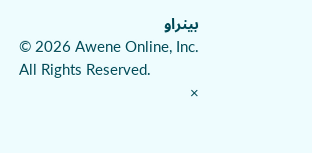بینراو
© 2026 Awene Online, Inc. All Rights Reserved.
×